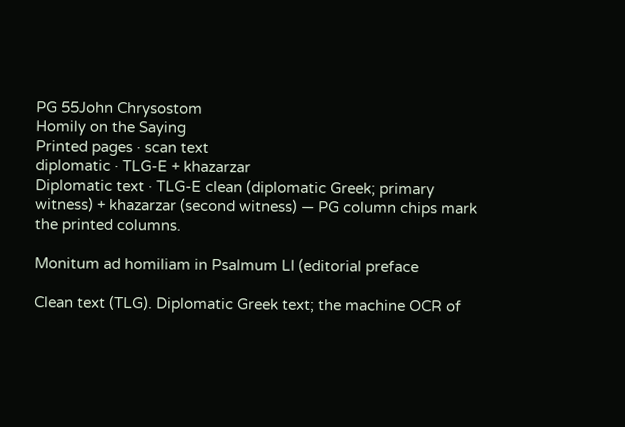PG 55John Chrysostom
Homily on the Saying
Printed pages · scan text
diplomatic · TLG-E + khazarzar
Diplomatic text · TLG-E clean (diplomatic Greek; primary witness) + khazarzar (second witness) — PG column chips mark the printed columns.

Monitum ad homiliam in Psalmum LI (editorial preface

Clean text (TLG). Diplomatic Greek text; the machine OCR of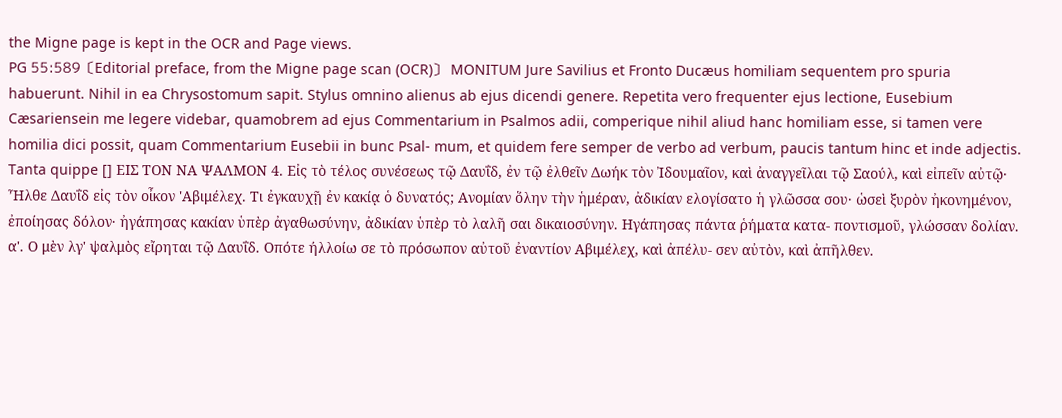the Migne page is kept in the OCR and Page views.
PG 55:589〔Editorial preface, from the Migne page scan (OCR)〕 MONITUM Jure Savilius et Fronto Ducæus homiliam sequentem pro spuria habuerunt. Nihil in ea Chrysostomum sapit. Stylus omnino alienus ab ejus dicendi genere. Repetita vero frequenter ejus lectione, Eusebium Cæsariensein me legere videbar, quamobrem ad ejus Commentarium in Psalmos adii, comperique nihil aliud hanc homiliam esse, si tamen vere homilia dici possit, quam Commentarium Eusebii in bunc Psal- mum, et quidem fere semper de verbo ad verbum, paucis tantum hinc et inde adjectis. Tanta quippe [] ΕΙΣ ΤΟΝ ΝΑ ΨΑΛΜΟΝ 4. Εἰς τὸ τέλος συνέσεως τῷ Δαυΐδ, ἐν τῷ ἐλθεῖν Δωήκ τὸν Ἰδουμαῖον, καὶ ἀναγγεῖλαι τῷ Σαούλ, καὶ εἰπεῖν αὐτῷ· Ἦλθε Δαυΐδ εἰς τὸν οἶκον 'Αβιμέλεχ. Τι ἐγκαυχῇ ἐν κακίᾳ ὁ δυνατός; Ανομίαν ὅλην τὴν ἡμέραν, ἀδικίαν ελογίσατο ἡ γλῶσσα σου· ὡσεὶ ξυρὸν ἠκονημένον, ἐποίησας δόλον· ἠγάπησας κακίαν ὑπὲρ ἀγαθωσύνην, ἀδικίαν ὑπὲρ τὸ λαλῆ σαι δικαιοσύνην. Ηγάπησας πάντα ῥήματα κατα- ποντισμοῦ, γλώσσαν δολίαν. α'. Ο μὲν λγ' ψαλμὸς εἴρηται τῷ Δαυΐδ. Οπότε ήλλοίω σε τὸ πρόσωπον αὐτοῦ ἐναντίον Αβιμέλεχ, καὶ ἀπέλυ- σεν αὐτὸν, καὶ ἀπῆλθεν.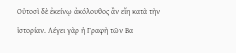Οὑτοσὶ δὲ ἐκείνῳ ἀκόλουθος ἂν εἴη κατὰ τὴν ἱστορίαν. Λέγει γὰρ ἡ Γραφὴ τῶν Βα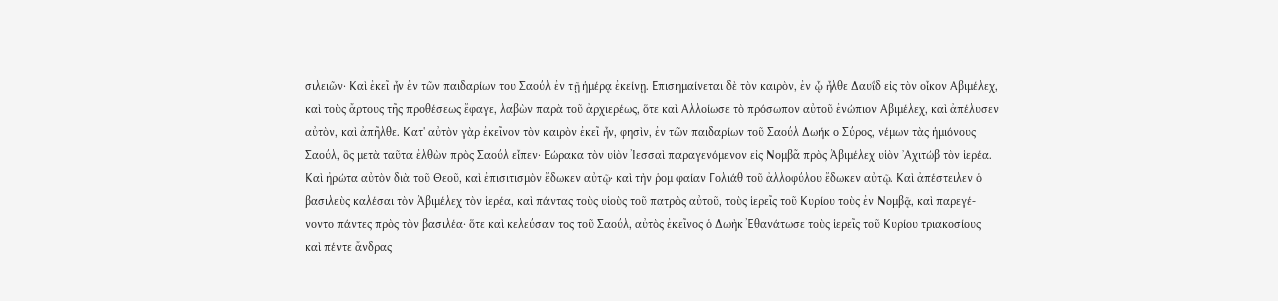σιλειῶν· Καὶ ἐκεῖ ἦν ἐν τῶν παιδαρίων του Σαούλ ἐν τῇ ἡμέρᾳ ἐκείνῃ. Επισημαίνεται δὲ τὸν καιρὸν, ἐν ᾧ ἦλθε Δαυΐδ εἰς τὸν οἶκον Αβιμέλεχ, καὶ τοὺς ἄρτους τῆς προθέσεως ἔφαγε, λαβὼν παρὰ τοῦ ἀρχιερέως, ὅτε καὶ Αλλοίωσε τὸ πρόσωπον αὐτοῦ ἐνώπιον Αβιμέλεχ, καὶ ἀπέλυσεν αὐτὸν, καὶ ἀπῆλθε. Κατ' αὐτὸν γὰρ ἐκεῖνον τὸν καιρὸν ἐκεῖ ἦν, φησὶν, ἐν τῶν παιδαρίων τοῦ Σαούλ Δωήκ ο Σύρος, νέμων τὰς ἡμιόνους Σαούλ, ὃς μετὰ ταῦτα ἐλθὼν πρὸς Σαούλ εἶπεν· Εώρακα τὸν υἱὸν Ἰεσσαὶ παραγενόμενον εἰς Νομβᾶ πρὸς Ἀβιμέλεχ υἱὸν ᾿Αχιτώβ τὸν ἱερέα. Καὶ ἠρώτα αὐτὸν διὰ τοῦ Θεοῦ, καὶ ἐπισιτισμὸν ἔδωκεν αὐτῷ· καὶ τὴν ῥομ φαίαν Γολιάθ τοῦ ἀλλοφύλου ἔδωκεν αὐτῷ. Καὶ ἀπέστειλεν ὁ βασιλεὺς καλέσαι τὸν Ἀβιμέλεχ τὸν ἱερέα, καὶ πάντας τοὺς υἱοὺς τοῦ πατρὸς αὐτοῦ, τοὺς ἱερεῖς τοῦ Κυρίου τοὺς ἐν Νομβᾷ, καὶ παρεγέ- νοντο πάντες πρὸς τὸν βασιλέα· ὅτε καὶ κελεύσαν τος τοῦ Σαούλ, αὐτὸς ἐκεῖνος ὁ Δωὴκ Ἐθανάτωσε τοὺς ἱερεῖς τοῦ Κυρίου τριακοσίους καὶ πέντε ἄνδρας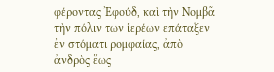φέροντας Ἐφούδ, καὶ τὴν Νομβᾶ τὴν πόλιν των ἱερέων επάταξεν ἐν στόματι ρομφαίας, ἀπὸ ἀνδρὸς ἕως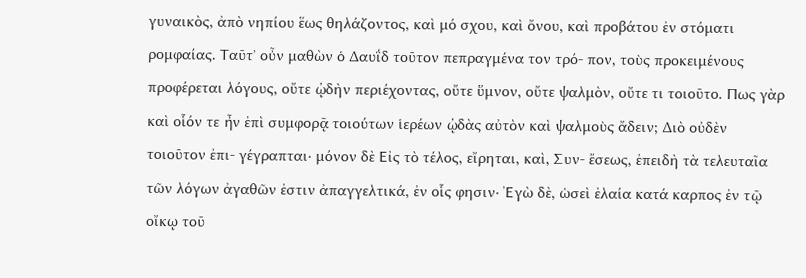γυναικὸς, ἀπὸ νηπίου ἕως θηλάζοντος, καὶ μό σχου, καὶ ὄνου, καὶ προβάτου ἐν στόματι ρομφαίας. Ταῦτ᾽ οὖν μαθὼν ὁ Δαυΐδ τοῦτον πεπραγμένα τον τρό- πον, τοὺς προκειμένους προφέρεται λόγους, οὔτε ᾠδὴν περιέχοντας, οὔτε ὕμνον, οὔτε ψαλμὸν, οὔτε τι τοιοῦτο. Πως γὰρ καὶ οἷόν τε ἦν ἐπὶ συμφορᾷ τοιούτων ἱερέων ᾠδὰς αὐτὸν καὶ ψαλμοὺς ἄδειν; Διὸ οὐδὲν τοιοῦτον ἐπι- γέγραπται· μόνον δὲ Εἰς τὸ τέλος, εἴρηται, καὶ, Συν- ἔσεως, ἐπειδὴ τὰ τελευταῖα τῶν λόγων ἀγαθῶν ἐστιν ἀπαγγελτικά, ἐν οἷς φησιν· Ἐγὼ δὲ, ὡσεὶ ἐλαία κατά καρπος ἐν τῷ οἴκῳ τοῦ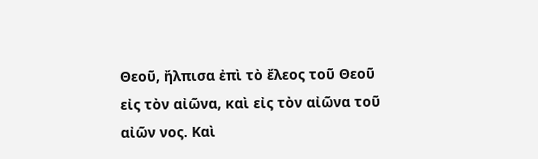Θεοῦ, ἤλπισα ἐπὶ τὸ ἔλεος τοῦ Θεοῦ εἰς τὸν αἰῶνα, καὶ εἰς τὸν αἰῶνα τοῦ αἰῶν νος. Καὶ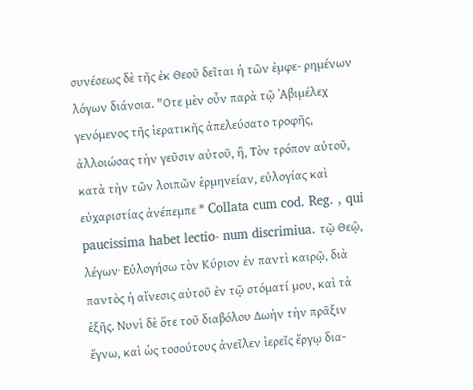συνέσεως δὲ τῆς ἐκ Θεοῦ δεῖται ἡ τῶν ἐμφε- ρημένων λόγων διάνοια. "Οτε μὲν οὖν παρὰ τῷ ᾿Αβιμέλεχ γενόμενος τῆς ἱερατικῆς ἀπελεύσατο τροφῆς, ἀλλοιώσας τὴν γεῦσιν αὐτοῦ, ἢ, Τὸν τρόπον αὐτοῦ, κατὰ τὴν τῶν λοιπῶν ἑρμηνείαν, εὐλογίας καὶ εὐχαριστίας ἀνέπεμπε * Collata cum cod. Reg. , qui paucissima habet lectio- num discrimiua. τῷ Θεῷ, λέγων· Εὐλογήσω τὸν Κύριον ἐν παντὶ καιρῷ, διὰ παντὸς ἡ αἴνεσις αὐτοῦ ἐν τῷ στόματί μου, καὶ τὰ ἑξῆς. Νυνὶ δὲ ὅτε τοῦ διαβόλου Δωὴν τὴν πρᾶξιν ἔγνω, καὶ ὡς τοσούτους ἀνεῖλεν ἱερεῖς ἔργῳ δια-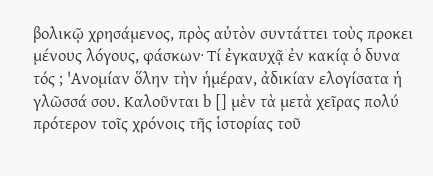βολικῷ χρησάμενος, πρὸς αὐτὸν συντάττει τοὺς προκει μένους λόγους, φάσκων· Τί ἐγκαυχᾷ ἐν κακίᾳ ὁ δυνα τός ; 'Ανομίαν ὅλην τὴν ἡμέραν, ἀδικίαν ελογίσατα ἡ γλῶσσά σου. Καλοῦνται b [] μὲν τὰ μετὰ χεῖρας πολύ πρότερον τοῖς χρόνοις τῆς ἱστορίας τοῦ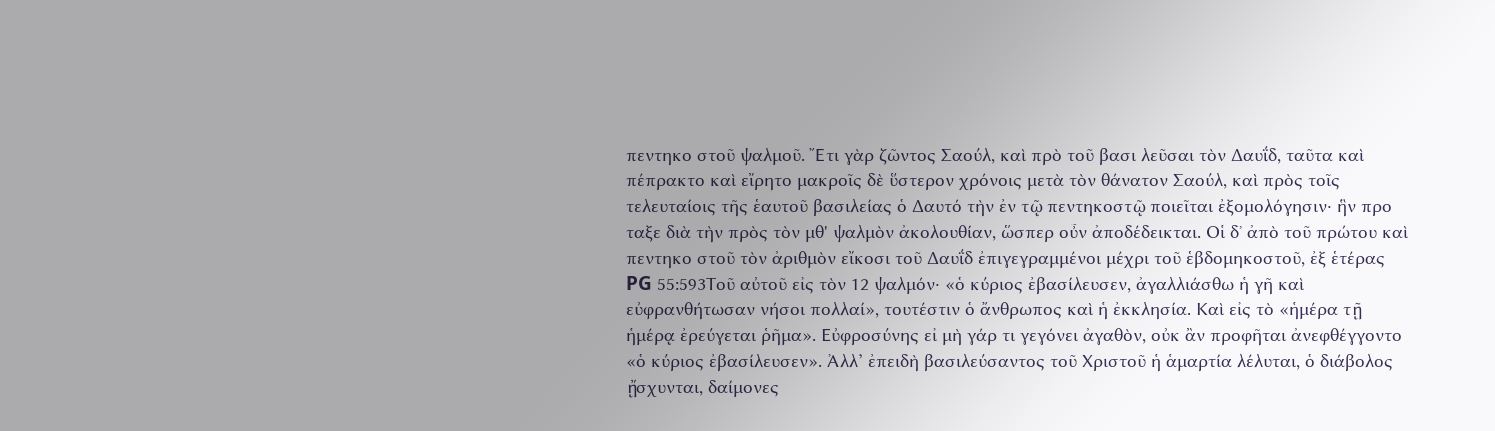πεντηκο στοῦ ψαλμοῦ. Ἔτι γὰρ ζῶντος Σαούλ, καὶ πρὸ τοῦ βασι λεῦσαι τὸν Δαυΐδ, ταῦτα καὶ πέπρακτο καὶ εἴρητο μακροῖς δὲ ὕστερον χρόνοις μετὰ τὸν θάνατον Σαούλ, καὶ πρὸς τοῖς τελευταίοις τῆς ἑαυτοῦ βασιλείας ὁ Δαυτό τὴν ἐν τῷ πεντηκοστῷ ποιεῖται ἐξομολόγησιν· ἣν προ ταξε διὰ τὴν πρὸς τὸν μθ' ψαλμὸν ἀκολουθίαν, ὥσπερ οὖν ἀποδέδεικται. Οἱ δ᾽ ἀπὸ τοῦ πρώτου καὶ πεντηκο στοῦ τὸν ἀριθμὸν εἴκοσι τοῦ Δαυΐδ ἐπιγεγραμμένοι μέχρι τοῦ ἑβδομηκοστοῦ, ἐξ ἑτέρας
PG 55:593Τοῦ αὐτοῦ εἰς τὸν 12 ψαλμόν· «ὁ κύριος ἐβασίλευσεν, ἀγαλλιάσθω ἡ γῆ καὶ εὐφρανθήτωσαν νήσοι πολλαί», τουτέστιν ὁ ἄνθρωπος καὶ ἡ ἐκκλησία. Καὶ εἰς τὸ «ἡμέρα τῇ ἡμέρᾳ ἐρεύγεται ῥῆμα». Εὐφροσύνης εἰ μὴ γάρ τι γεγόνει ἀγαθὸν, οὐκ ἂν προφῆται ἀνεφθέγγοντο «ὁ κύριος ἐβασίλευσεν». Ἀλλ’ ἐπειδὴ βασιλεύσαντος τοῦ Χριστοῦ ἡ ἁμαρτία λέλυται, ὁ διάβολος ᾔσχυνται, δαίμονες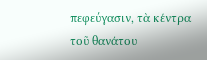πεφεύγασιν, τὰ κέντρα τοῦ θανάτου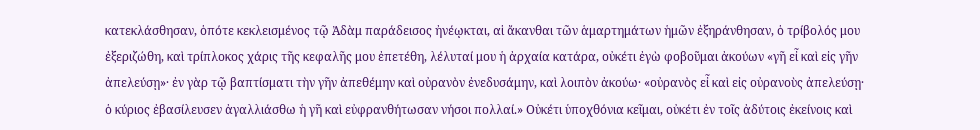κατεκλάσθησαν, ὁπότε κεκλεισμένος τῷ Ἀδὰμ παράδεισος ἠνέῳκται, αἱ ἄκανθαι τῶν ἁμαρτημάτων ἡμῶν ἐξηράνθησαν, ὁ τρίβολός μου ἐξεριζώθη, καὶ τρίπλοκος χάρις τῆς κεφαλῆς μου ἐπετέθη, λέλυταί μου ἡ ἀρχαία κατάρα, οὐκέτι ἐγὼ φοβοῦμαι ἀκούων «γῆ εἶ καὶ εἰς γῆν ἀπελεύσῃ»· ἐν γὰρ τῷ βαπτίσματι τὴν γῆν ἀπεθέμην καὶ οὐρανὸν ἐνεδυσάμην, καὶ λοιπὸν ἀκούω· «οὐρανὸς εἶ καὶ εἰς οὐρανοὺς ἀπελεύσῃ· ὁ κύριος ἐβασίλευσεν ἀγαλλιάσθω ἡ γῆ καὶ εὐφρανθήτωσαν νήσοι πολλαί.» Οὐκέτι ὑποχθόνια κεῖμαι, οὐκέτι ἐν τοῖς ἀδύτοις ἐκείνοις καὶ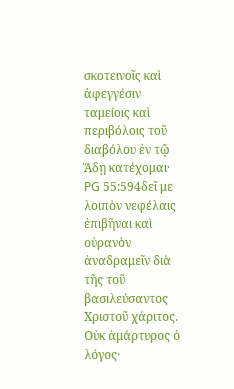σκοτεινοῖς καὶ ἀφεγγέσιν ταμείοις καὶ περιβόλοις τοῦ διαβόλου ἐν τῷ Ἅδῃ κατέχομαι·
PG 55:594δεῖ με λοιπὸν νεφέλαις ἐπιβῆναι καὶ οὐρανὸν ἀναδραμεῖν διὰ τῆς τοῦ βασιλεύσαντος Χριστοῦ χάριτος. Οὐκ ἀμάρτυρος ὁ λόγος·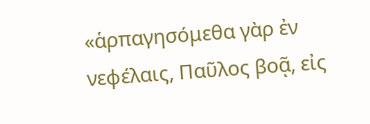«ἁρπαγησόμεθα γὰρ ἐν νεφέλαις, Παῦλος βοᾷ, εἰς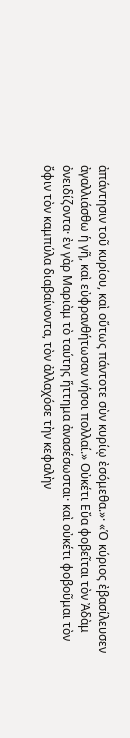ἀπάντησιν τοῦ κυρίου, καὶ οὕτως πάντοτε σὺν κυρίῳ ἐσόμεθα.»· «Ὁ κύριος ἐβασίλευσεν ἀγαλλιάσθω ἡ γῆ, καὶ εὐφρανθήτωσαν νήσοι πολλαί.» Οὐκέτι Εὔα φοβεῖται τὸν Ἀδὰμ ὀνειδίζοντα· ἐν γὰρ Μαριὰμ τὸ ταύτης ἥττημα ἀνασέσωσται· καὶ οὐκέτι φοβοῦμαι τὸν ὄφιν τὸν καμπύλα διαβαίνοντα, τὸν ἀλλαχόσε τὴν κεφαλὴν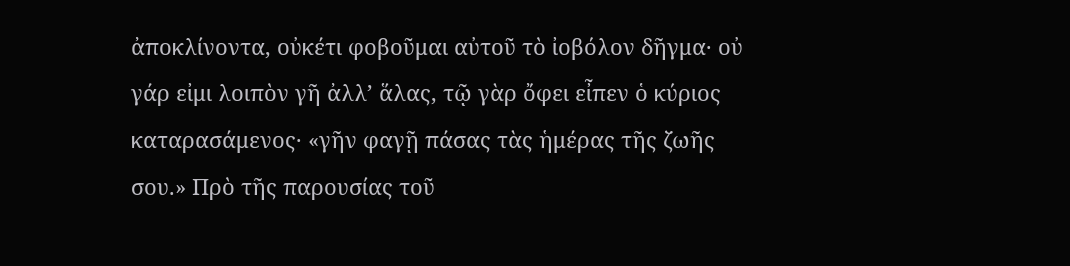ἀποκλίνοντα, οὐκέτι φοβοῦμαι αὐτοῦ τὸ ἰοβόλον δῆγμα· οὐ γάρ εἰμι λοιπὸν γῆ ἀλλ’ ἅλας, τῷ γὰρ ὄφει εἶπεν ὁ κύριος καταρασάμενος· «γῆν φαγῇ πάσας τὰς ἡμέρας τῆς ζωῆς σου.» Πρὸ τῆς παρουσίας τοῦ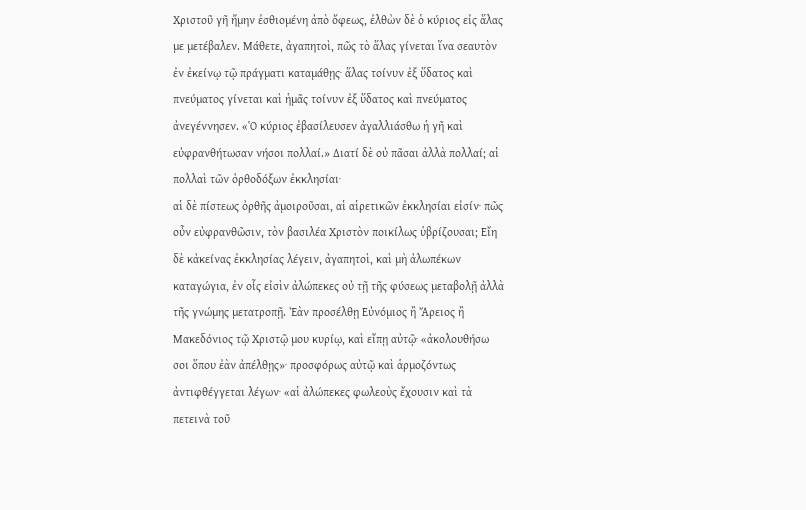Χριστοῦ γῆ ἤμην ἐσθιομένη ἀπὸ ὄφεως, ἐλθὼν δὲ ὁ κύριος εἰς ἅλας με μετέβαλεν. Μάθετε, ἀγαπητοὶ, πῶς τὸ ἅλας γίνεται ἵνα σεαυτὸν ἐν ἐκείνῳ τῷ πράγματι καταμάθῃς· ἅλας τοίνυν ἐξ ὕδατος καὶ πνεύματος γίνεται καὶ ἡμᾶς τοίνυν ἐξ ὕδατος καὶ πνεύματος ἀνεγέννησεν. «Ὁ κύριος ἐβασίλευσεν ἀγαλλιάσθω ἡ γῆ καὶ εὐφρανθήτωσαν νήσοι πολλαί.» Διατί δὲ οὐ πᾶσαι ἀλλὰ πολλαί; αἱ πολλαὶ τῶν ὀρθοδόξων ἐκκλησίαι·
αἱ δὲ πίστεως ὀρθῆς ἀμοιροῦσαι, αἱ αἱρετικῶν ἐκκλησίαι εἰσίν· πῶς οὖν εὐφρανθῶσιν, τὸν βασιλέα Χριστὸν ποικίλως ὑβρίζουσαι; Εἴη δὲ κἀκείνας ἐκκλησίας λέγειν, ἀγαπητοὶ, καὶ μὴ ἀλωπέκων καταγώγια, ἐν οἷς εἰσὶν ἀλώπεκες οὐ τῇ τῆς φύσεως μεταβολῇ ἀλλὰ τῆς γνώμης μετατροπῇ. Ἐὰν προσέλθῃ Εὐνόμιος ἢ Ἄρειος ἢ Μακεδόνιος τῷ Χριστῷ μου κυρίῳ, καὶ εἴπῃ αὐτῷ· «ἀκολουθήσω σοι ὅπου ἐὰν ἀπέλθῃς»· προσφόρως αὐτῷ καὶ ἁρμοζόντως ἀντιφθέγγεται λέγων· «αἱ ἀλώπεκες φωλεοὺς ἔχουσιν καὶ τὰ πετεινὰ τοῦ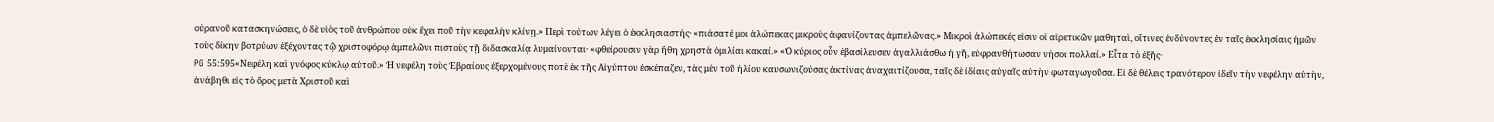οὐρανοῦ κατασκηνώσεις, ὁ δὲ υἱὸς τοῦ ἀνθρώπου οὐκ ἔχει ποῦ τὴν κεφαλὴν κλίνῃ.» Περὶ τούτων λέγει ὁ ἐκκλησιαστής· «πιάσατέ μοι ἀλώπεκας μικροὺς ἀφανίζοντας ἀμπελῶνας.» Μικροὶ ἀλώπεκές εἰσιν οἱ αἱρετικῶν μαθηταὶ, οἵτινες ἐνδύνοντες ἐν ταῖς ἐκκλησίαις ἡμῶν τοὺς δίκην βοτρύων ἐξέχοντας τῷ χριστοφόρῳ ἀμπελῶνι πιστοὺς τῇ διδασκαλίᾳ λυμαίνονται· «φθείρουσιν γὰρ ἤθη χρηστὰ ὁμιλίαι κακαί.» «Ὁ κύριος οὖν ἐβασίλευσεν ἀγαλλιάσθω ἡ γῆ, εὐφρανθήτωσαν νήσοι πολλαί.» Εἶτα τὸ ἑξῆς·
PG 55:595«Νεφέλη καὶ γνόφος κύκλῳ αὐτοῦ.» Ἡ νεφέλη τοὺς Ἑβραίους ἐξερχομένους ποτὲ ἐκ τῆς Αἰγύπτου ἐσκέπαζεν, τὰς μὲν τοῦ ἡλίου καυσωνιζούσας ἀκτίνας ἀναχαιτίζουσα, ταῖς δὲ ἰδίαις αὐγαῖς αὐτὴν φωταγωγοῦσα. Εἰ δὲ θέλεις τρανότερον ἰδεῖν τὴν νεφέλην αὐτὴν, ἀνάβηθι εἰς τὸ ὄρος μετὰ Χριστοῦ καὶ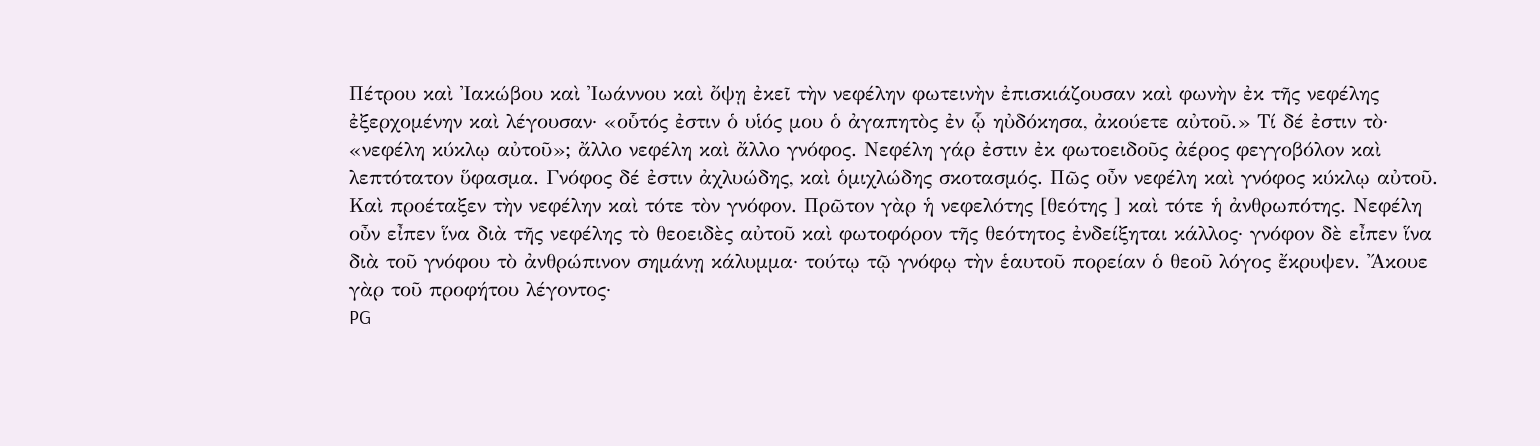Πέτρου καὶ Ἰακώβου καὶ Ἰωάννου καὶ ὄψῃ ἐκεῖ τὴν νεφέλην φωτεινὴν ἐπισκιάζουσαν καὶ φωνὴν ἐκ τῆς νεφέλης ἐξερχομένην καὶ λέγουσαν· «οὗτός ἐστιν ὁ υἱός μου ὁ ἀγαπητὸς ἐν ᾧ ηὐδόκησα, ἀκούετε αὐτοῦ.» Τί δέ ἐστιν τὸ· «νεφέλη κύκλῳ αὐτοῦ»; ἄλλο νεφέλη καὶ ἄλλο γνόφος. Νεφέλη γάρ ἐστιν ἐκ φωτοειδοῦς ἀέρος φεγγοβόλον καὶ λεπτότατον ὕφασμα. Γνόφος δέ ἐστιν ἀχλυώδης, καὶ ὁμιχλώδης σκοτασμός. Πῶς οὖν νεφέλη καὶ γνόφος κύκλῳ αὐτοῦ. Καὶ προέταξεν τὴν νεφέλην καὶ τότε τὸν γνόφον. Πρῶτον γὰρ ἡ νεφελότης [θεότης ] καὶ τότε ἡ ἀνθρωπότης. Νεφέλη οὖν εἶπεν ἵνα διὰ τῆς νεφέλης τὸ θεοειδὲς αὐτοῦ καὶ φωτοφόρον τῆς θεότητος ἐνδείξηται κάλλος· γνόφον δὲ εἶπεν ἵνα διὰ τοῦ γνόφου τὸ ἀνθρώπινον σημάνῃ κάλυμμα· τούτῳ τῷ γνόφῳ τὴν ἑαυτοῦ πορείαν ὁ θεοῦ λόγος ἔκρυψεν. Ἄκουε γὰρ τοῦ προφήτου λέγοντος·
PG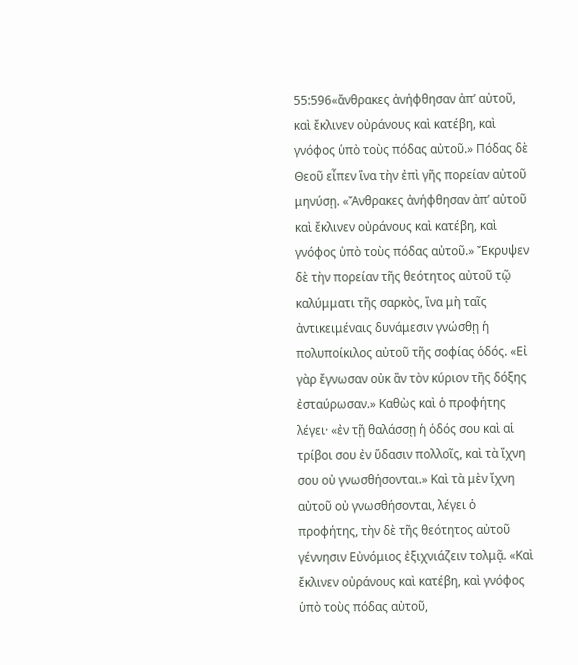55:596«ἄνθρακες ἀνήφθησαν ἀπ’ αὐτοῦ, καὶ ἔκλινεν οὐράνους καὶ κατέβη, καὶ γνόφος ὑπὸ τοὺς πόδας αὐτοῦ.» Πόδας δὲ Θεοῦ εἶπεν ἵνα τὴν ἐπὶ γῆς πορείαν αὐτοῦ μηνύσῃ. «Ἄνθρακες ἀνήφθησαν ἀπ’ αὐτοῦ καὶ ἔκλινεν οὐράνους καὶ κατέβη, καὶ γνόφος ὑπὸ τοὺς πόδας αὐτοῦ.» Ἔκρυψεν δὲ τὴν πορείαν τῆς θεότητος αὐτοῦ τῷ καλύμματι τῆς σαρκὸς, ἵνα μὴ ταῖς ἀντικειμέναις δυνάμεσιν γνώσθῃ ἡ πολυποίκιλος αὐτοῦ τῆς σοφίας ὁδός. «Εἰ γὰρ ἔγνωσαν οὐκ ἂν τὸν κύριον τῆς δόξης ἐσταύρωσαν.» Καθὼς καὶ ὁ προφήτης λέγει· «ἐν τῇ θαλάσσῃ ἡ ὁδός σου καὶ αἱ τρίβοι σου ἐν ὕδασιν πολλοῖς, καὶ τὰ ἴχνη σου οὐ γνωσθήσονται.» Καὶ τὰ μὲν ἴχνη αὐτοῦ οὐ γνωσθήσονται, λέγει ὁ προφήτης, τὴν δὲ τῆς θεότητος αὐτοῦ γέννησιν Εὐνόμιος ἐξιχνιάζειν τολμᾷ. «Καὶ ἔκλινεν οὐράνους καὶ κατέβη, καὶ γνόφος ὑπὸ τοὺς πόδας αὐτοῦ,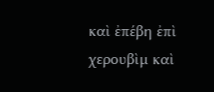καὶ ἐπέβη ἐπὶ χερουβὶμ καὶ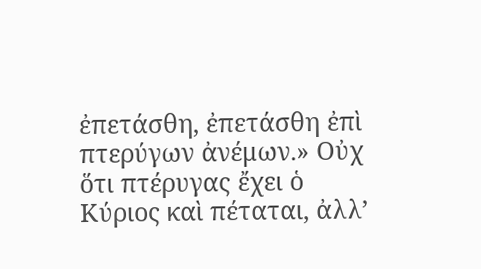ἐπετάσθη, ἐπετάσθη ἐπὶ πτερύγων ἀνέμων.» Οὐχ ὅτι πτέρυγας ἔχει ὁ Κύριος καὶ πέταται, ἀλλ’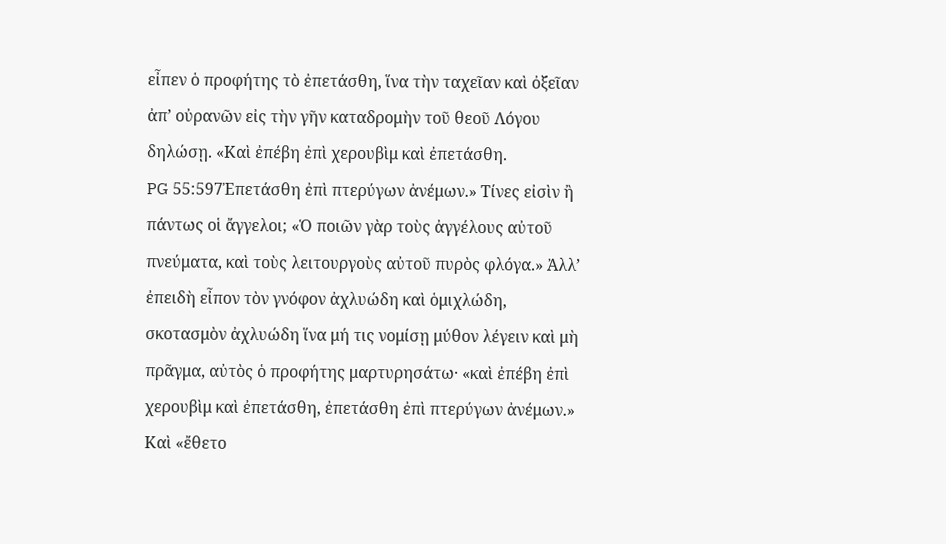εἶπεν ὁ προφήτης τὸ ἐπετάσθη, ἵνα τὴν ταχεῖαν καὶ ὀξεῖαν ἀπ’ οὐρανῶν εἰς τὴν γῆν καταδρομὴν τοῦ θεοῦ Λόγου δηλώσῃ. «Καὶ ἐπέβη ἐπὶ χερουβὶμ καὶ ἐπετάσθη.
PG 55:597Ἐπετάσθη ἐπὶ πτερύγων ἀνέμων.» Τίνες εἰσὶν ἢ πάντως οἱ ἄγγελοι; «Ὁ ποιῶν γὰρ τοὺς ἀγγέλους αὐτοῦ πνεύματα, καὶ τοὺς λειτουργοὺς αὐτοῦ πυρὸς φλόγα.» Ἀλλ’ ἐπειδὴ εἶπον τὸν γνόφον ἀχλυώδη καὶ ὁμιχλώδη, σκοτασμὸν ἀχλυώδη ἵνα μή τις νομίσῃ μύθον λέγειν καὶ μὴ πρᾶγμα, αὐτὸς ὁ προφήτης μαρτυρησάτω· «καὶ ἐπέβη ἐπὶ χερουβὶμ καὶ ἐπετάσθη, ἐπετάσθη ἐπὶ πτερύγων ἀνέμων.» Καὶ «ἔθετο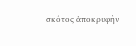σκότος ἀποκρυφὴν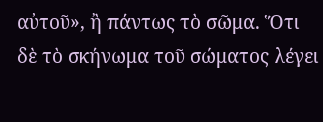αὐτοῦ», ἢ πάντως τὸ σῶμα. Ὅτι δὲ τὸ σκήνωμα τοῦ σώματος λέγει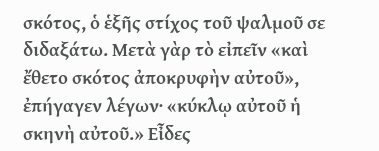σκότος, ὁ ἑξῆς στίχος τοῦ ψαλμοῦ σε διδαξάτω. Μετὰ γὰρ τὸ εἰπεῖν «καὶ ἔθετο σκότος ἀποκρυφὴν αὐτοῦ», ἐπήγαγεν λέγων· «κύκλῳ αὐτοῦ ἡ σκηνὴ αὐτοῦ.» Εἶδες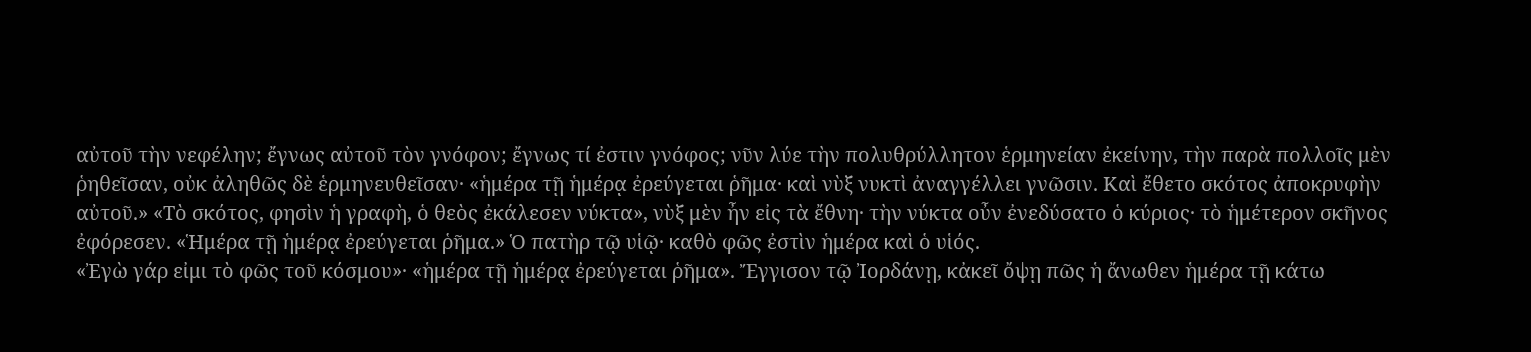αὐτοῦ τὴν νεφέλην; ἔγνως αὐτοῦ τὸν γνόφον; ἔγνως τί ἐστιν γνόφος; νῦν λύε τὴν πολυθρύλλητον ἑρμηνείαν ἐκείνην, τὴν παρὰ πολλοῖς μὲν ῥηθεῖσαν, οὐκ ἀληθῶς δὲ ἑρμηνευθεῖσαν· «ἡμέρα τῇ ἡμέρᾳ ἐρεύγεται ῥῆμα· καὶ νὺξ νυκτὶ ἀναγγέλλει γνῶσιν. Καὶ ἔθετο σκότος ἀποκρυφὴν αὐτοῦ.» «Τὸ σκότος, φησὶν ἡ γραφὴ, ὁ θεὸς ἐκάλεσεν νύκτα», νὺξ μὲν ἦν εἰς τὰ ἔθνη· τὴν νύκτα οὖν ἐνεδύσατο ὁ κύριος· τὸ ἡμέτερον σκῆνος ἐφόρεσεν. «Ἡμέρα τῇ ἡμέρᾳ ἐρεύγεται ῥῆμα.» Ὁ πατὴρ τῷ υἱῷ· καθὸ φῶς ἐστὶν ἡμέρα καὶ ὁ υἱός.
«Ἐγὼ γάρ εἰμι τὸ φῶς τοῦ κόσμου»· «ἡμέρα τῇ ἡμέρᾳ ἐρεύγεται ῥῆμα». Ἔγγισον τῷ Ἰορδάνῃ, κἀκεῖ ὄψῃ πῶς ἡ ἄνωθεν ἡμέρα τῇ κάτω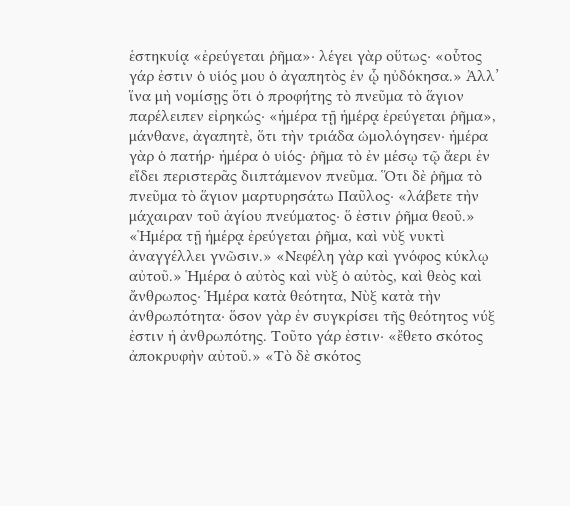ἑστηκυίᾳ «ἐρεύγεται ῥῆμα»· λέγει γὰρ οὕτως· «οὗτος γάρ ἐστιν ὁ υἱός μου ὁ ἀγαπητὸς ἐν ᾧ ηὐδόκησα.» Ἀλλ’ ἵνα μὴ νομίσῃς ὅτι ὁ προφήτης τὸ πνεῦμα τὸ ἅγιον παρέλειπεν εἰρηκώς· «ἡμέρα τῇ ἡμέρᾳ ἐρεύγεται ῥῆμα», μάνθανε, ἀγαπητὲ, ὅτι τὴν τριάδα ὡμολόγησεν· ἡμέρα γὰρ ὁ πατήρ· ἡμέρα ὁ υἱός· ῥῆμα τὸ ἐν μέσῳ τῷ ἄερι ἐν εἴδει περιστερᾶς διιπτάμενον πνεῦμα. Ὅτι δὲ ῥῆμα τὸ πνεῦμα τὸ ἅγιον μαρτυρησάτω Παῦλος· «λάβετε τὴν μάχαιραν τοῦ ἁγίου πνεύματος· ὅ ἐστιν ῥῆμα θεοῦ.» «Ἡμέρα τῇ ἡμέρᾳ ἐρεύγεται ῥῆμα, καὶ νὺξ νυκτὶ ἀναγγέλλει γνῶσιν.» «Νεφέλη γὰρ καὶ γνόφος κύκλῳ αὐτοῦ.» Ἡμέρα ὁ αὐτὸς καὶ νὺξ ὁ αὐτὸς, καὶ θεὸς καὶ ἄνθρωπος· Ἡμέρα κατὰ θεότητα, Νὺξ κατὰ τὴν ἀνθρωπότητα· ὅσον γὰρ ἐν συγκρίσει τῆς θεότητος νύξ ἐστιν ἡ ἀνθρωπότης. Τοῦτο γάρ ἐστιν· «ἔθετο σκότος ἀποκρυφὴν αὐτοῦ.» «Τὸ δὲ σκότος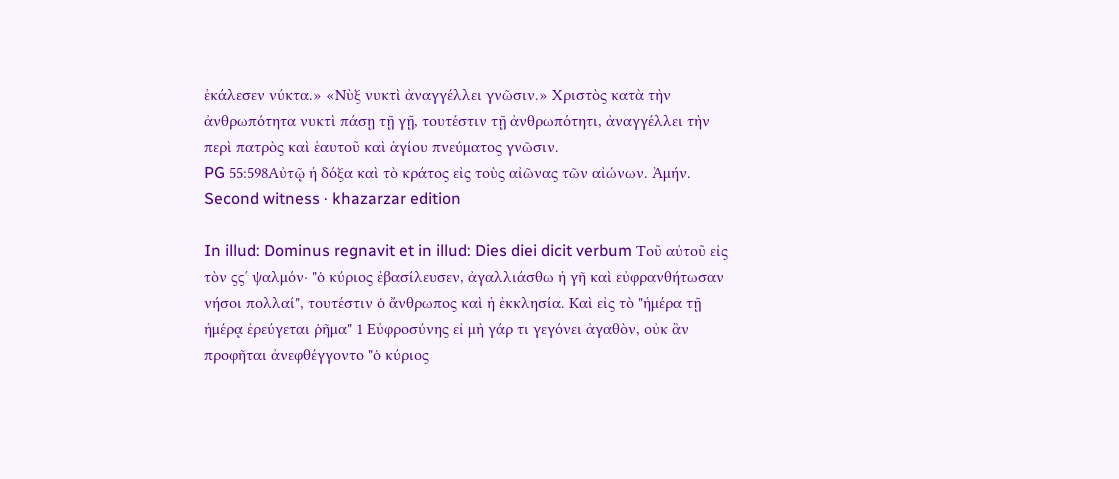ἐκάλεσεν νύκτα.» «Νὺξ νυκτὶ ἀναγγέλλει γνῶσιν.» Χριστὸς κατὰ τὴν ἀνθρωπότητα νυκτὶ πάσῃ τῇ γῇ, τουτέστιν τῇ ἀνθρωπότητι, ἀναγγέλλει τὴν περὶ πατρὸς καὶ ἑαυτοῦ καὶ ἁγίου πνεύματος γνῶσιν.
PG 55:598Αὐτῷ ἡ δόξα καὶ τὸ κράτος εἰς τοὺς αἰῶνας τῶν αἰώνων. Ἀμήν.
Second witness · khazarzar edition

In illud: Dominus regnavit et in illud: Dies diei dicit verbum Τοῦ αὐτοῦ εἰς τὸν ϛϛʹ ψαλμόν· "ὁ κύριος ἐβασίλευσεν, ἀγαλλιάσθω ἡ γῆ καὶ εὐφρανθήτωσαν νήσοι πολλαί", τουτέστιν ὁ ἄνθρωπος καὶ ἡ ἐκκλησία. Καὶ εἰς τὸ "ἡμέρα τῇ ἡμέρᾳ ἐρεύγεται ῥῆμα" 1 Εὐφροσύνης εἰ μὴ γάρ τι γεγόνει ἀγαθὸν, οὐκ ἂν προφῆται ἀνεφθέγγοντο "ὁ κύριος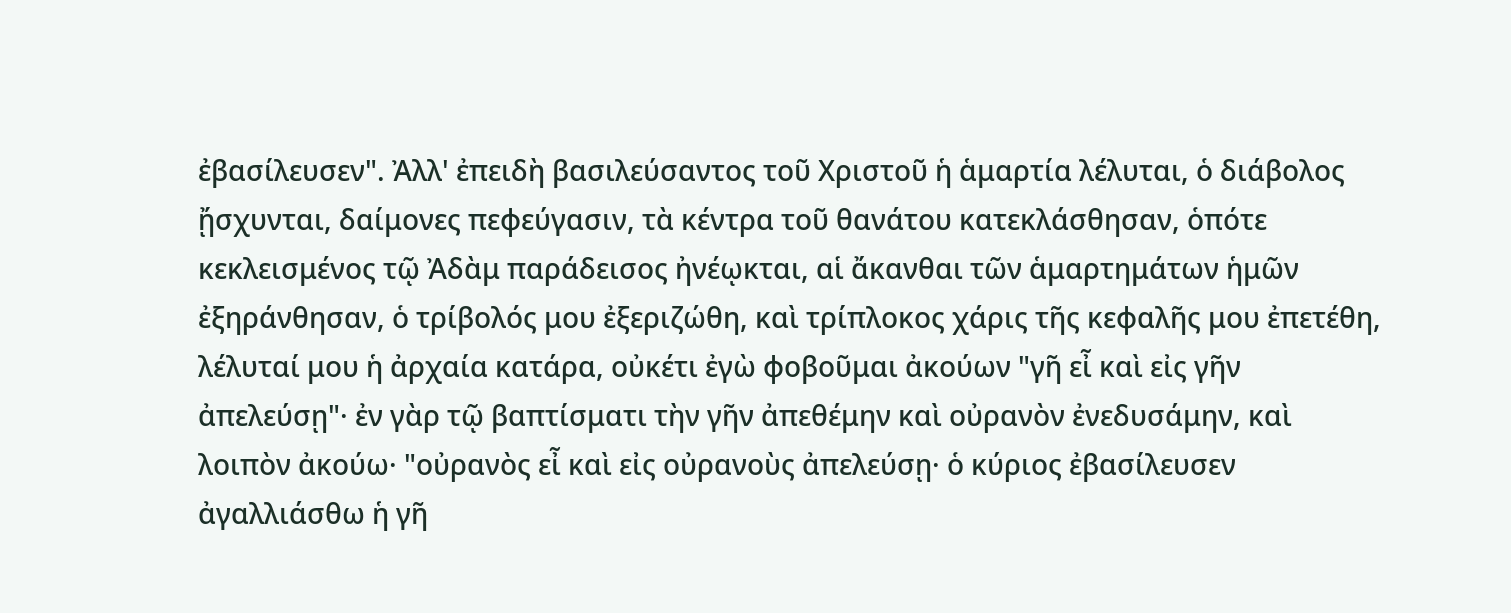ἐβασίλευσεν". Ἀλλ' ἐπειδὴ βασιλεύσαντος τοῦ Χριστοῦ ἡ ἁμαρτία λέλυται, ὁ διάβολος ᾔσχυνται, δαίμονες πεφεύγασιν, τὰ κέντρα τοῦ θανάτου κατεκλάσθησαν, ὁπότε κεκλεισμένος τῷ Ἀδὰμ παράδεισος ἠνέῳκται, αἱ ἄκανθαι τῶν ἁμαρτημάτων ἡμῶν ἐξηράνθησαν, ὁ τρίβολός μου ἐξεριζώθη, καὶ τρίπλοκος χάρις τῆς κεφαλῆς μου ἐπετέθη, λέλυταί μου ἡ ἀρχαία κατάρα, οὐκέτι ἐγὼ φοβοῦμαι ἀκούων "γῆ εἶ καὶ εἰς γῆν ἀπελεύσῃ"· ἐν γὰρ τῷ βαπτίσματι τὴν γῆν ἀπεθέμην καὶ οὐρανὸν ἐνεδυσάμην, καὶ λοιπὸν ἀκούω· "οὐρανὸς εἶ καὶ εἰς οὐρανοὺς ἀπελεύσῃ· ὁ κύριος ἐβασίλευσεν ἀγαλλιάσθω ἡ γῆ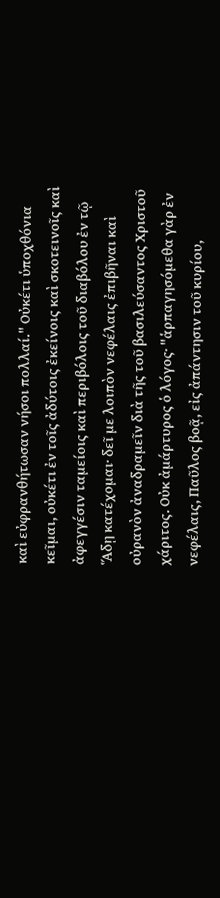καὶ εὐφρανθήτωσαν νήσοι πολλαί." Οὐκέτι ὑποχθόνια κεῖμαι, οὐκέτι ἐν τοῖς ἀδύτοις ἐκείνοις καὶ σκοτεινοῖς καὶ ἀφεγγέσιν ταμείοις καὶ περιβόλοις τοῦ διαβόλου ἐν τῷ Ἅδῃ κατέχομαι· δεῖ με λοιπὸν νεφέλαις ἐπιβῆναι καὶ οὐρανὸν ἀναδραμεῖν διὰ τῆς τοῦ βασιλεύσαντος Χριστοῦ χάριτος. Οὐκ ἀμάρτυρος ὁ λόγος· "ἁρπαγησόμεθα γὰρ ἐν νεφέλαις, Παῦλος βοᾷ, εἰς ἀπάντησιν τοῦ κυρίου,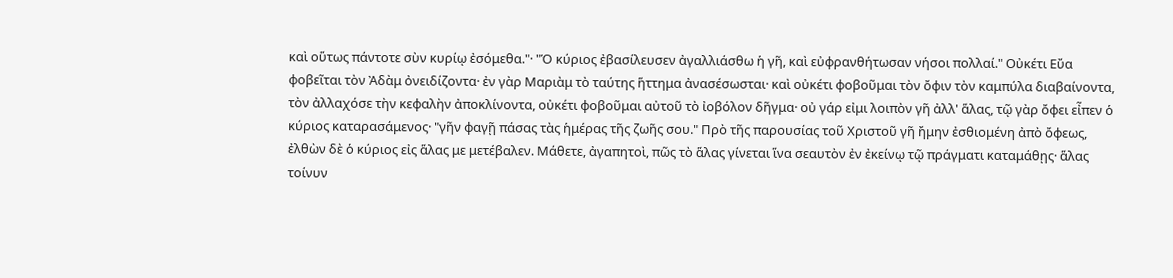καὶ οὕτως πάντοτε σὺν κυρίῳ ἐσόμεθα."· "Ὁ κύριος ἐβασίλευσεν ἀγαλλιάσθω ἡ γῆ, καὶ εὐφρανθήτωσαν νήσοι πολλαί." Οὐκέτι Εὔα φοβεῖται τὸν Ἀδὰμ ὀνειδίζοντα· ἐν γὰρ Μαριὰμ τὸ ταύτης ἥττημα ἀνασέσωσται· καὶ οὐκέτι φοβοῦμαι τὸν ὄφιν τὸν καμπύλα διαβαίνοντα, τὸν ἀλλαχόσε τὴν κεφαλὴν ἀποκλίνοντα, οὐκέτι φοβοῦμαι αὐτοῦ τὸ ἰοβόλον δῆγμα· οὐ γάρ εἰμι λοιπὸν γῆ ἀλλ' ἅλας, τῷ γὰρ ὄφει εἶπεν ὁ κύριος καταρασάμενος· "γῆν φαγῇ πάσας τὰς ἡμέρας τῆς ζωῆς σου." Πρὸ τῆς παρουσίας τοῦ Χριστοῦ γῆ ἤμην ἐσθιομένη ἀπὸ ὄφεως, ἐλθὼν δὲ ὁ κύριος εἰς ἅλας με μετέβαλεν. Μάθετε, ἀγαπητοὶ, πῶς τὸ ἅλας γίνεται ἵνα σεαυτὸν ἐν ἐκείνῳ τῷ πράγματι καταμάθῃς· ἅλας τοίνυν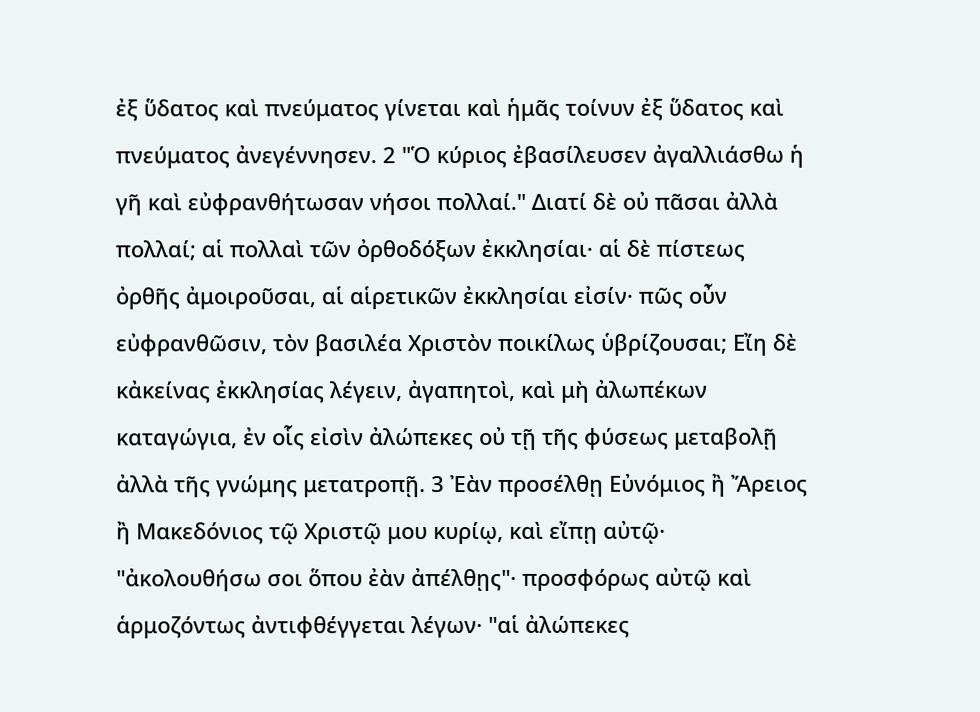ἐξ ὕδατος καὶ πνεύματος γίνεται καὶ ἡμᾶς τοίνυν ἐξ ὕδατος καὶ πνεύματος ἀνεγέννησεν. 2 "Ὁ κύριος ἐβασίλευσεν ἀγαλλιάσθω ἡ γῆ καὶ εὐφρανθήτωσαν νήσοι πολλαί." Διατί δὲ οὐ πᾶσαι ἀλλὰ πολλαί; αἱ πολλαὶ τῶν ὀρθοδόξων ἐκκλησίαι· αἱ δὲ πίστεως ὀρθῆς ἀμοιροῦσαι, αἱ αἱρετικῶν ἐκκλησίαι εἰσίν· πῶς οὖν εὐφρανθῶσιν, τὸν βασιλέα Χριστὸν ποικίλως ὑβρίζουσαι; Εἴη δὲ κἀκείνας ἐκκλησίας λέγειν, ἀγαπητοὶ, καὶ μὴ ἀλωπέκων καταγώγια, ἐν οἷς εἰσὶν ἀλώπεκες οὐ τῇ τῆς φύσεως μεταβολῇ ἀλλὰ τῆς γνώμης μετατροπῇ. 3 Ἐὰν προσέλθῃ Εὐνόμιος ἢ Ἄρειος ἢ Μακεδόνιος τῷ Χριστῷ μου κυρίῳ, καὶ εἴπῃ αὐτῷ· "ἀκολουθήσω σοι ὅπου ἐὰν ἀπέλθῃς"· προσφόρως αὐτῷ καὶ ἁρμοζόντως ἀντιφθέγγεται λέγων· "αἱ ἀλώπεκες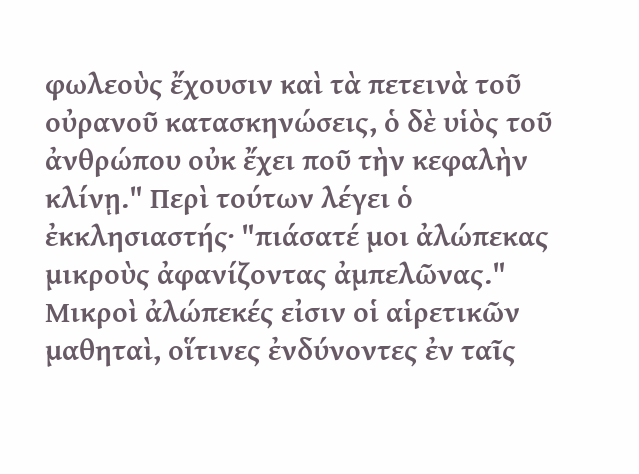φωλεοὺς ἔχουσιν καὶ τὰ πετεινὰ τοῦ οὐρανοῦ κατασκηνώσεις, ὁ δὲ υἱὸς τοῦ ἀνθρώπου οὐκ ἔχει ποῦ τὴν κεφαλὴν κλίνῃ." Περὶ τούτων λέγει ὁ ἐκκλησιαστής· "πιάσατέ μοι ἀλώπεκας μικροὺς ἀφανίζοντας ἀμπελῶνας." Μικροὶ ἀλώπεκές εἰσιν οἱ αἱρετικῶν μαθηταὶ, οἵτινες ἐνδύνοντες ἐν ταῖς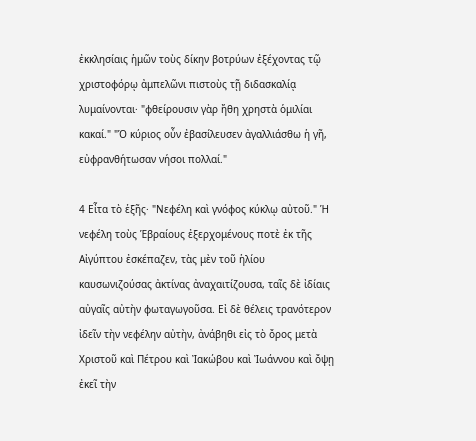ἐκκλησίαις ἡμῶν τοὺς δίκην βοτρύων ἐξέχοντας τῷ χριστοφόρῳ ἀμπελῶνι πιστοὺς τῇ διδασκαλίᾳ λυμαίνονται· "φθείρουσιν γὰρ ἤθη χρηστὰ ὁμιλίαι κακαί." "Ὁ κύριος οὖν ἐβασίλευσεν ἀγαλλιάσθω ἡ γῆ, εὐφρανθήτωσαν νήσοι πολλαί."

4 Εἶτα τὸ ἑξῆς· "Νεφέλη καὶ γνόφος κύκλῳ αὐτοῦ." Ἡ νεφέλη τοὺς Ἑβραίους ἐξερχομένους ποτὲ ἐκ τῆς Αἰγύπτου ἐσκέπαζεν, τὰς μὲν τοῦ ἡλίου καυσωνιζούσας ἀκτίνας ἀναχαιτίζουσα, ταῖς δὲ ἰδίαις αὐγαῖς αὐτὴν φωταγωγοῦσα. Εἰ δὲ θέλεις τρανότερον ἰδεῖν τὴν νεφέλην αὐτὴν, ἀνάβηθι εἰς τὸ ὄρος μετὰ Χριστοῦ καὶ Πέτρου καὶ Ἰακώβου καὶ Ἰωάννου καὶ ὄψῃ ἐκεῖ τὴν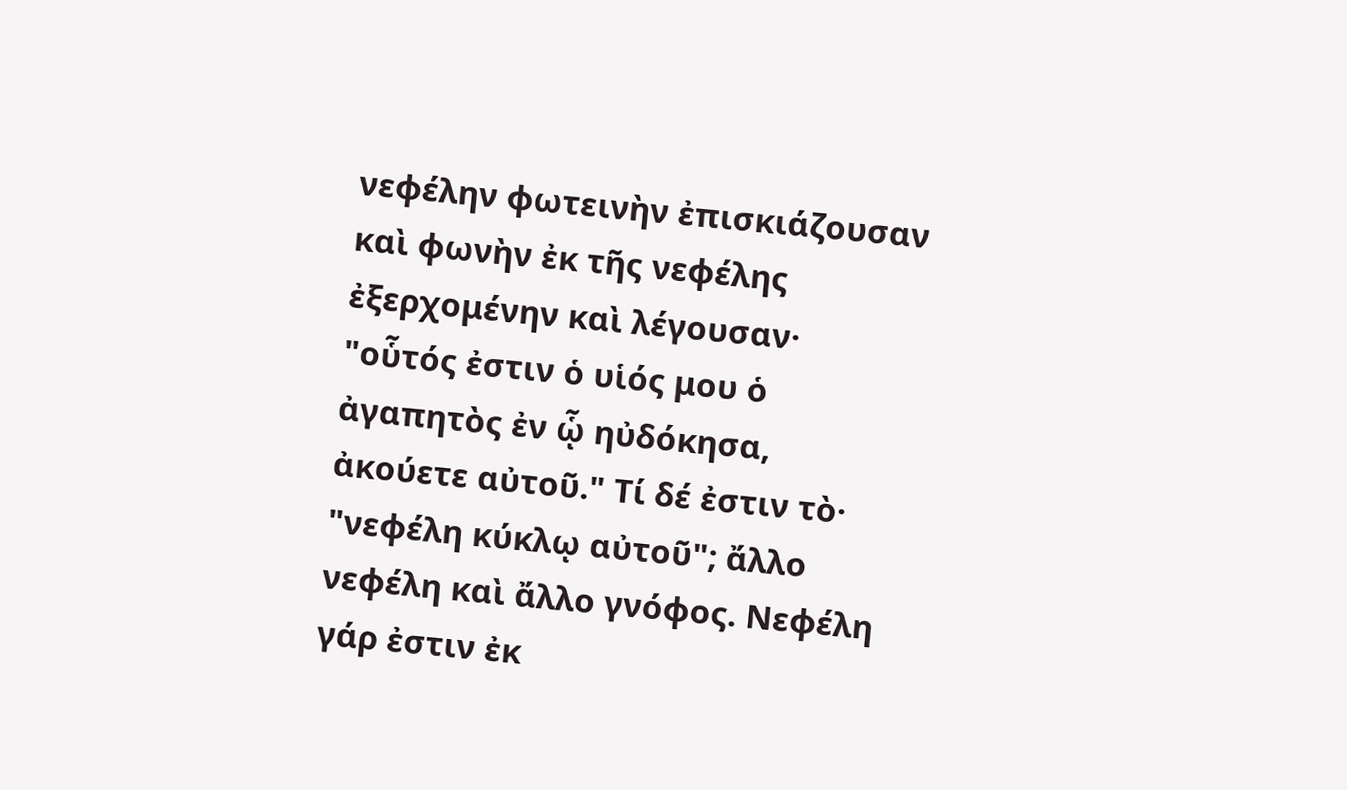νεφέλην φωτεινὴν ἐπισκιάζουσαν καὶ φωνὴν ἐκ τῆς νεφέλης ἐξερχομένην καὶ λέγουσαν· "οὗτός ἐστιν ὁ υἱός μου ὁ ἀγαπητὸς ἐν ᾧ ηὐδόκησα, ἀκούετε αὐτοῦ." Τί δέ ἐστιν τὸ· "νεφέλη κύκλῳ αὐτοῦ"; ἄλλο νεφέλη καὶ ἄλλο γνόφος. Νεφέλη γάρ ἐστιν ἐκ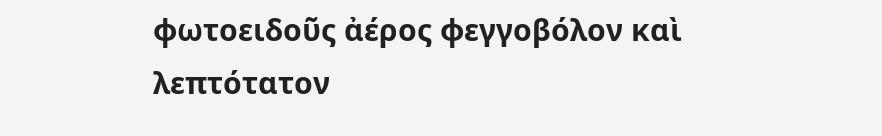φωτοειδοῦς ἀέρος φεγγοβόλον καὶ λεπτότατον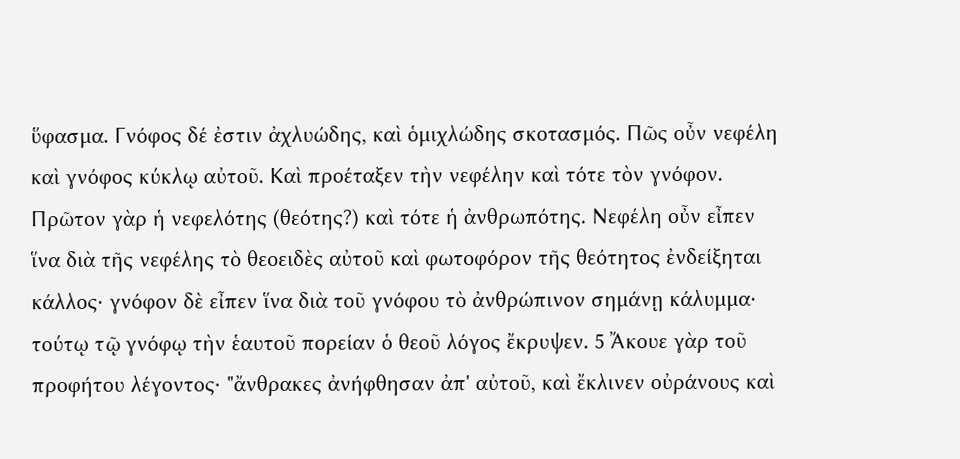ὕφασμα. Γνόφος δέ ἐστιν ἀχλυώδης, καὶ ὁμιχλώδης σκοτασμός. Πῶς οὖν νεφέλη καὶ γνόφος κύκλῳ αὐτοῦ. Καὶ προέταξεν τὴν νεφέλην καὶ τότε τὸν γνόφον. Πρῶτον γὰρ ἡ νεφελότης (θεότης?) καὶ τότε ἡ ἀνθρωπότης. Νεφέλη οὖν εἶπεν ἵνα διὰ τῆς νεφέλης τὸ θεοειδὲς αὐτοῦ καὶ φωτοφόρον τῆς θεότητος ἐνδείξηται κάλλος· γνόφον δὲ εἶπεν ἵνα διὰ τοῦ γνόφου τὸ ἀνθρώπινον σημάνῃ κάλυμμα· τούτῳ τῷ γνόφῳ τὴν ἑαυτοῦ πορείαν ὁ θεοῦ λόγος ἔκρυψεν. 5 Ἄκουε γὰρ τοῦ προφήτου λέγοντος· "ἄνθρακες ἀνήφθησαν ἀπ' αὐτοῦ, καὶ ἔκλινεν οὐράνους καὶ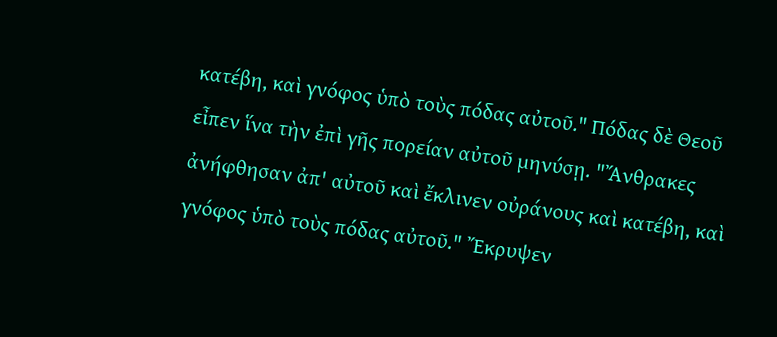κατέβη, καὶ γνόφος ὑπὸ τοὺς πόδας αὐτοῦ." Πόδας δὲ Θεοῦ εἶπεν ἵνα τὴν ἐπὶ γῆς πορείαν αὐτοῦ μηνύσῃ. "Ἄνθρακες ἀνήφθησαν ἀπ' αὐτοῦ καὶ ἔκλινεν οὐράνους καὶ κατέβη, καὶ γνόφος ὑπὸ τοὺς πόδας αὐτοῦ." Ἔκρυψεν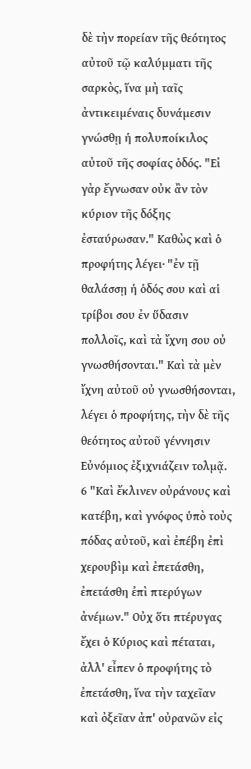δὲ τὴν πορείαν τῆς θεότητος αὐτοῦ τῷ καλύμματι τῆς σαρκὸς, ἵνα μὴ ταῖς ἀντικειμέναις δυνάμεσιν γνώσθῃ ἡ πολυποίκιλος αὐτοῦ τῆς σοφίας ὁδός. "Εἰ γὰρ ἔγνωσαν οὐκ ἂν τὸν κύριον τῆς δόξης ἐσταύρωσαν." Καθὼς καὶ ὁ προφήτης λέγει· "ἐν τῇ θαλάσσῃ ἡ ὁδός σου καὶ αἱ τρίβοι σου ἐν ὕδασιν πολλοῖς, καὶ τὰ ἴχνη σου οὐ γνωσθήσονται." Καὶ τὰ μὲν ἴχνη αὐτοῦ οὐ γνωσθήσονται, λέγει ὁ προφήτης, τὴν δὲ τῆς θεότητος αὐτοῦ γέννησιν Εὐνόμιος ἐξιχνιάζειν τολμᾷ. 6 "Καὶ ἔκλινεν οὐράνους καὶ κατέβη, καὶ γνόφος ὑπὸ τοὺς πόδας αὐτοῦ, καὶ ἐπέβη ἐπὶ χερουβὶμ καὶ ἐπετάσθη, ἐπετάσθη ἐπὶ πτερύγων ἀνέμων." Οὐχ ὅτι πτέρυγας ἔχει ὁ Κύριος καὶ πέταται, ἀλλ' εἶπεν ὁ προφήτης τὸ ἐπετάσθη, ἵνα τὴν ταχεῖαν καὶ ὀξεῖαν ἀπ' οὐρανῶν εἰς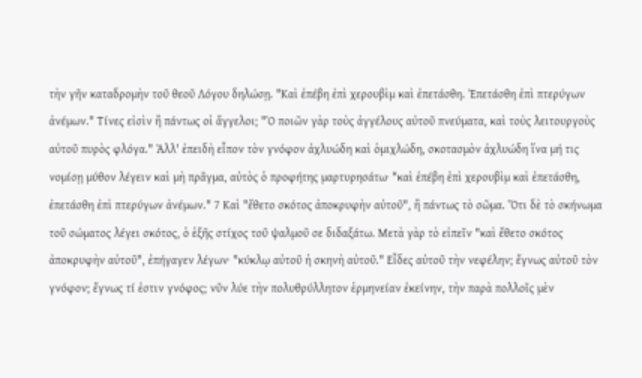τὴν γῆν καταδρομὴν τοῦ θεοῦ Λόγου δηλώσῃ. "Καὶ ἐπέβη ἐπὶ χερουβὶμ καὶ ἐπετάσθη. Ἐπετάσθη ἐπὶ πτερύγων ἀνέμων." Τίνες εἰσὶν ἢ πάντως οἱ ἄγγελοι; "Ὁ ποιῶν γὰρ τοὺς ἀγγέλους αὐτοῦ πνεύματα, καὶ τοὺς λειτουργοὺς αὐτοῦ πυρὸς φλόγα." Ἀλλ' ἐπειδὴ εἶπον τὸν γνόφον ἀχλυώδη καὶ ὁμιχλώδη, σκοτασμὸν ἀχλυώδη ἵνα μή τις νομίσῃ μύθον λέγειν καὶ μὴ πρᾶγμα, αὐτὸς ὁ προφήτης μαρτυρησάτω· "καὶ ἐπέβη ἐπὶ χερουβὶμ καὶ ἐπετάσθη, ἐπετάσθη ἐπὶ πτερύγων ἀνέμων." 7 Καὶ "ἔθετο σκότος ἀποκρυφὴν αὐτοῦ", ἢ πάντως τὸ σῶμα. Ὅτι δὲ τὸ σκήνωμα τοῦ σώματος λέγει σκότος, ὁ ἑξῆς στίχος τοῦ ψαλμοῦ σε διδαξάτω. Μετὰ γὰρ τὸ εἰπεῖν "καὶ ἔθετο σκότος ἀποκρυφὴν αὐτοῦ", ἐπήγαγεν λέγων· "κύκλῳ αὐτοῦ ἡ σκηνὴ αὐτοῦ." Εἶδες αὐτοῦ τὴν νεφέλην; ἔγνως αὐτοῦ τὸν γνόφον; ἔγνως τί ἐστιν γνόφος; νῦν λύε τὴν πολυθρύλλητον ἑρμηνείαν ἐκείνην, τὴν παρὰ πολλοῖς μὲν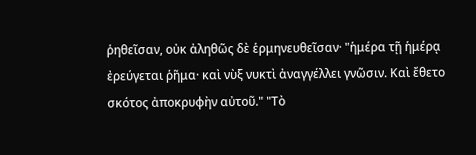ῥηθεῖσαν, οὐκ ἀληθῶς δὲ ἑρμηνευθεῖσαν· "ἡμέρα τῇ ἡμέρᾳ ἐρεύγεται ῥῆμα· καὶ νὺξ νυκτὶ ἀναγγέλλει γνῶσιν. Καὶ ἔθετο σκότος ἀποκρυφὴν αὐτοῦ." "Τὸ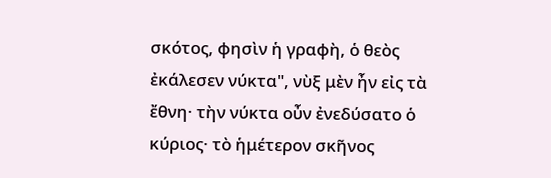σκότος, φησὶν ἡ γραφὴ, ὁ θεὸς ἐκάλεσεν νύκτα", νὺξ μὲν ἦν εἰς τὰ ἔθνη· τὴν νύκτα οὖν ἐνεδύσατο ὁ κύριος· τὸ ἡμέτερον σκῆνος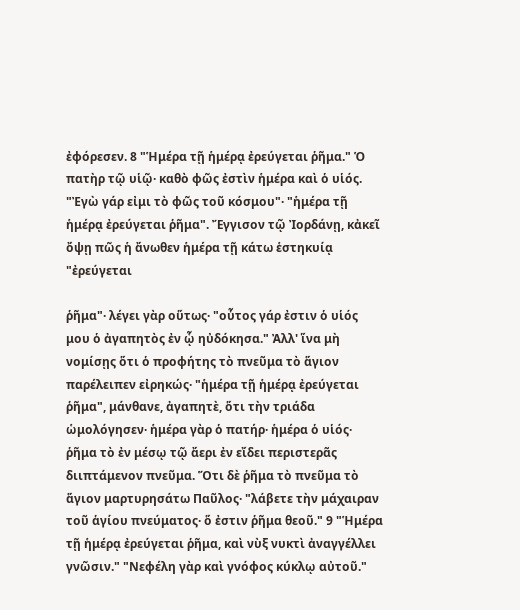ἐφόρεσεν. 8 "Ἡμέρα τῇ ἡμέρᾳ ἐρεύγεται ῥῆμα." Ὁ πατὴρ τῷ υἱῷ· καθὸ φῶς ἐστὶν ἡμέρα καὶ ὁ υἱός. "Ἐγὼ γάρ εἰμι τὸ φῶς τοῦ κόσμου"· "ἡμέρα τῇ ἡμέρᾳ ἐρεύγεται ῥῆμα". Ἔγγισον τῷ Ἰορδάνῃ, κἀκεῖ ὄψῃ πῶς ἡ ἄνωθεν ἡμέρα τῇ κάτω ἑστηκυίᾳ "ἐρεύγεται

ῥῆμα"· λέγει γὰρ οὕτως· "οὗτος γάρ ἐστιν ὁ υἱός μου ὁ ἀγαπητὸς ἐν ᾧ ηὐδόκησα." Ἀλλ' ἵνα μὴ νομίσῃς ὅτι ὁ προφήτης τὸ πνεῦμα τὸ ἅγιον παρέλειπεν εἰρηκώς· "ἡμέρα τῇ ἡμέρᾳ ἐρεύγεται ῥῆμα", μάνθανε, ἀγαπητὲ, ὅτι τὴν τριάδα ὡμολόγησεν· ἡμέρα γὰρ ὁ πατήρ· ἡμέρα ὁ υἱός· ῥῆμα τὸ ἐν μέσῳ τῷ ἄερι ἐν εἴδει περιστερᾶς διιπτάμενον πνεῦμα. Ὅτι δὲ ῥῆμα τὸ πνεῦμα τὸ ἅγιον μαρτυρησάτω Παῦλος· "λάβετε τὴν μάχαιραν τοῦ ἁγίου πνεύματος· ὅ ἐστιν ῥῆμα θεοῦ." 9 "Ἡμέρα τῇ ἡμέρᾳ ἐρεύγεται ῥῆμα, καὶ νὺξ νυκτὶ ἀναγγέλλει γνῶσιν." "Νεφέλη γὰρ καὶ γνόφος κύκλῳ αὐτοῦ."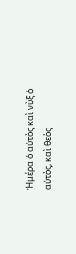Ἡμέρα ὁ αὐτὸς καὶ νὺξ ὁ αὐτὸς, καὶ θεὸς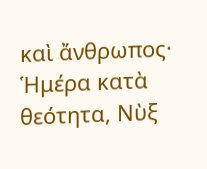καὶ ἄνθρωπος· Ἡμέρα κατὰ θεότητα, Νὺξ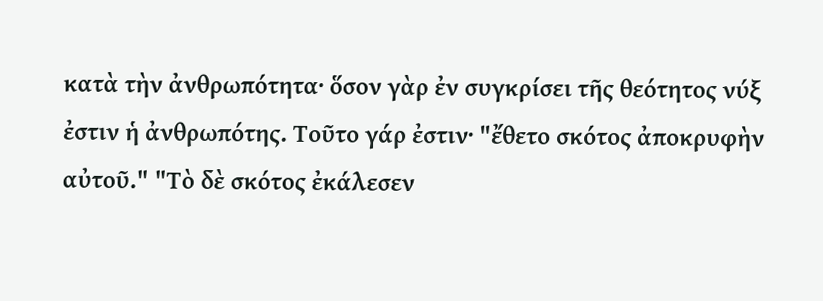κατὰ τὴν ἀνθρωπότητα· ὅσον γὰρ ἐν συγκρίσει τῆς θεότητος νύξ ἐστιν ἡ ἀνθρωπότης. Τοῦτο γάρ ἐστιν· "ἔθετο σκότος ἀποκρυφὴν αὐτοῦ." "Τὸ δὲ σκότος ἐκάλεσεν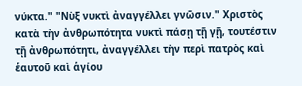νύκτα." "Νὺξ νυκτὶ ἀναγγέλλει γνῶσιν." Χριστὸς κατὰ τὴν ἀνθρωπότητα νυκτὶ πάσῃ τῇ γῇ, τουτέστιν τῇ ἀνθρωπότητι, ἀναγγέλλει τὴν περὶ πατρὸς καὶ ἑαυτοῦ καὶ ἁγίου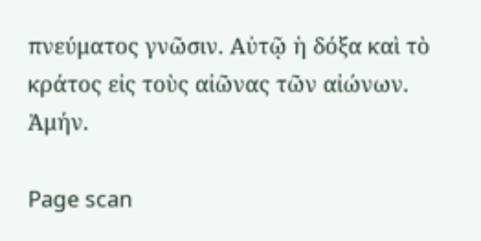πνεύματος γνῶσιν. Αὐτῷ ἡ δόξα καὶ τὸ κράτος εἰς τοὺς αἰῶνας τῶν αἰώνων. Ἀμήν.

Page scan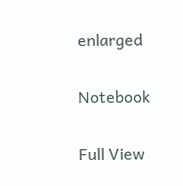enlarged

Notebook

Full View